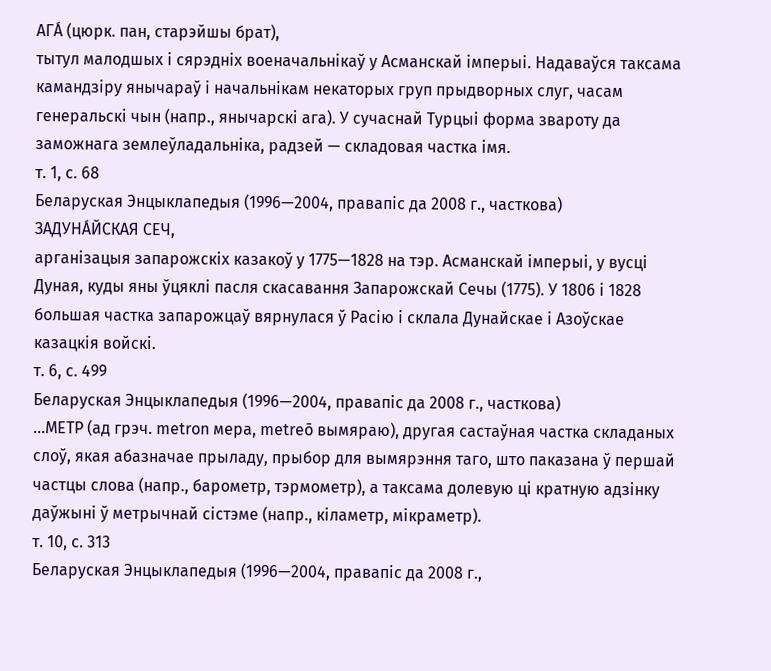АГА́ (цюрк. пан, старэйшы брат),
тытул малодшых і сярэдніх военачальнікаў у Асманскай імперыі. Надаваўся таксама камандзіру янычараў і начальнікам некаторых груп прыдворных слуг, часам генеральскі чын (напр., янычарскі ага). У сучаснай Турцыі форма звароту да заможнага землеўладальніка, радзей — складовая частка імя.
т. 1, с. 68
Беларуская Энцыклапедыя (1996—2004, правапіс да 2008 г., часткова)
ЗАДУНА́ЙСКАЯ СЕЧ,
арганізацыя запарожскіх казакоў у 1775—1828 на тэр. Асманскай імперыі, у вусці Дуная, куды яны ўцяклі пасля скасавання Запарожскай Сечы (1775). У 1806 і 1828 большая частка запарожцаў вярнулася ў Расію і склала Дунайскае і Азоўскае казацкія войскі.
т. 6, с. 499
Беларуская Энцыклапедыя (1996—2004, правапіс да 2008 г., часткова)
...МЕТР (ад грэч. metron мера, metreō вымяраю), другая састаўная частка складаных слоў, якая абазначае прыладу, прыбор для вымярэння таго, што паказана ў першай частцы слова (напр., барометр, тэрмометр), а таксама долевую ці кратную адзінку даўжыні ў метрычнай сістэме (напр., кіламетр, мікраметр).
т. 10, с. 313
Беларуская Энцыклапедыя (1996—2004, правапіс да 2008 г.,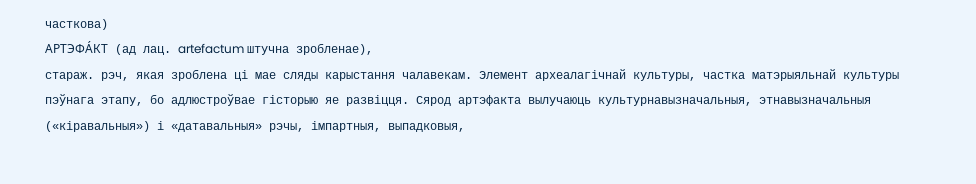часткова)
АРТЭФА́КТ (ад лац. artefactum штучна зробленае),
стараж. рэч, якая зроблена ці мае сляды карыстання чалавекам. Элемент археалагічнай культуры, частка матэрыяльнай культуры пэўнага этапу, бо адлюстроўвае гісторыю яе развіцця. Сярод артэфакта вылучаюць культурнавызначальныя, этнавызначальныя («кіравальныя») і «датавальныя» рэчы, імпартныя, выпадковыя,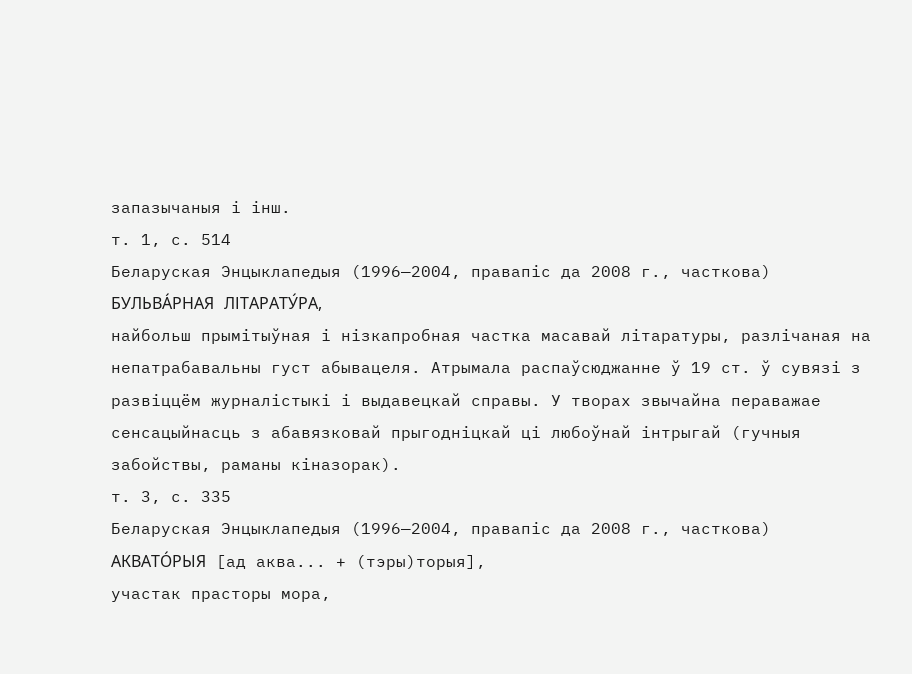запазычаныя і інш.
т. 1, с. 514
Беларуская Энцыклапедыя (1996—2004, правапіс да 2008 г., часткова)
БУЛЬВА́РНАЯ ЛІТАРАТУ́РА,
найбольш прымітыўная і нізкапробная частка масавай літаратуры, разлічаная на непатрабавальны густ абывацеля. Атрымала распаўсюджанне ў 19 ст. ў сувязі з развіццём журналістыкі і выдавецкай справы. У творах звычайна пераважае сенсацыйнасць з абавязковай прыгодніцкай ці любоўнай інтрыгай (гучныя забойствы, раманы кіназорак).
т. 3, с. 335
Беларуская Энцыклапедыя (1996—2004, правапіс да 2008 г., часткова)
АКВАТО́РЫЯ [ад аква... + (тэры)торыя],
участак прасторы мора,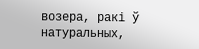возера, ракі ў натуральных,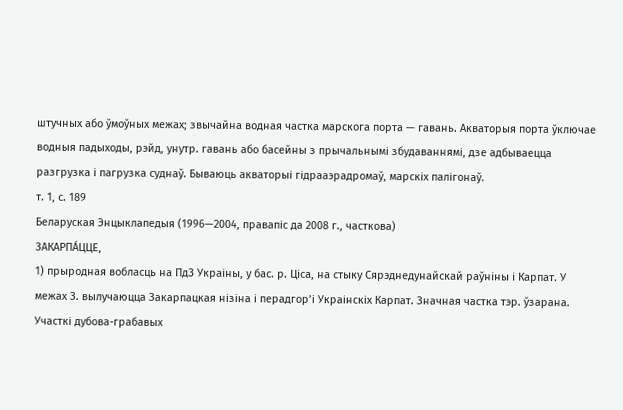штучных або ўмоўных межах; звычайна водная частка марскога порта — гавань. Акваторыя порта ўключае водныя падыходы, рэйд, унутр. гавань або басейны з прычальнымі збудаваннямі, дзе адбываецца разгрузка і пагрузка суднаў. Бываюць акваторыі гідрааэрадромаў, марскіх палігонаў.
т. 1, с. 189
Беларуская Энцыклапедыя (1996—2004, правапіс да 2008 г., часткова)
ЗАКАРПА́ЦЦЕ,
1) прыродная вобласць на ПдЗ Украіны, у бас. р. Ціса, на стыку Сярэднедунайскай раўніны і Карпат. У межах З. вылучаюцца Закарпацкая нізіна і перадгор’і Украінскіх Карпат. Значная частка тэр. ўзарана. Участкі дубова-грабавых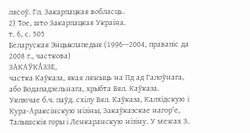лясоў. Гл. Закарпацкая вобласць.
2) Тое, што Закарпацкая Украіна.
т. 6, с. 505
Беларуская Энцыклапедыя (1996—2004, правапіс да 2008 г., часткова)
ЗАКАЎКА́ЗЗЕ,
частка Каўказа, якая ляжыць на Пд ад Галоўнага, або Водападзельнага, хрыбта Вял. Каўказа. Уключае б.ч. паўд. схілу Вял. Каўказа, Калхідскую і Кура-Араксінскую нізіны, Закаўказскае нагор’е, Талышскія горы і Ленкаранскую нізіну. У межах З.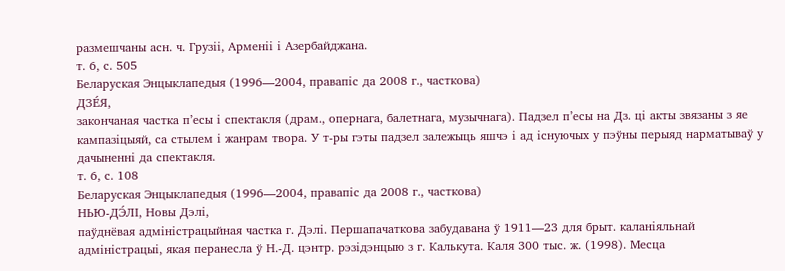размешчаны асн. ч. Грузіі, Арменіі і Азербайджана.
т. 6, с. 505
Беларуская Энцыклапедыя (1996—2004, правапіс да 2008 г., часткова)
ДЗЕ́Я,
закончаная частка п’есы і спектакля (драм., опернага, балетнага, музычнага). Падзел п’есы на Дз. ці акты звязаны з яе кампазіцыяй, са стылем і жанрам твора. У т-ры гэты падзел залежыць яшчэ і ад існуючых у пэўны перыяд нарматываў у дачыненні да спектакля.
т. 6, с. 108
Беларуская Энцыклапедыя (1996—2004, правапіс да 2008 г., часткова)
НЬЮ-ДЭ́ЛІ, Новы Дэлі,
паўднёвая адміністрацыйная частка г. Дэлі. Першапачаткова забудавана ў 1911—23 для брыт. каланіяльнай адміністрацыі, якая перанесла ў Н.-Д. цэнтр. рэзідэнцыю з г. Калькута. Каля 300 тыс. ж. (1998). Месца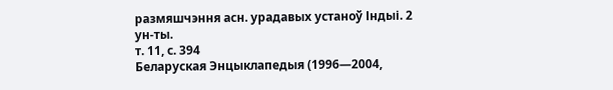размяшчэння асн. урадавых устаноў Індыі. 2 ун-ты.
т. 11, с. 394
Беларуская Энцыклапедыя (1996—2004,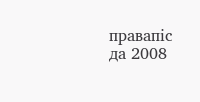правапіс да 2008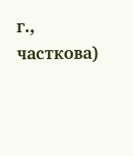г., часткова)